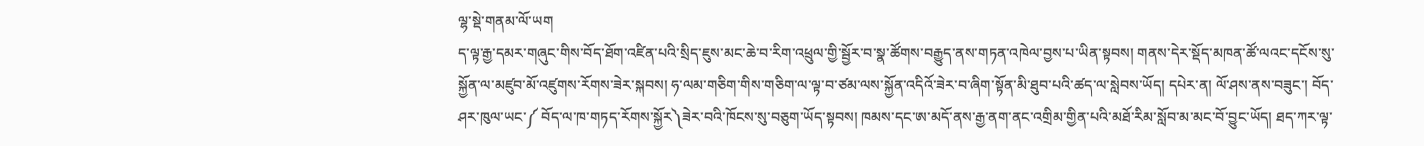ལྷ་སྡེ་གནམ་ལོ་ཡག
ད་ལྟ་རྒྱ་དམར་གཞུང་གིས་བོད་ཐོག་འཛིན་པའི་སྲིད་ཇུས་མང་ཆེ་བ་རིག་འཕྲུལ་གྱི་སྦྱོར་བ་སྣ་ཚོགས་བརྒྱུད་ནས་གཏན་འཁེལ་བྱས་པ་ཡིན་སྟབས། གནས་དེར་སྡོད་མཁན་ཚོ་ལའང་དངོས་སུ་སྐྱོན་ལ་མཛུབ་མོ་འཛུགས་རོགས་ཟེར་སྐབས། ཧ་ལམ་གཅིག་གིས་གཅིག་ལ་ལྟ་བ་ཙམ་ལས་སྐྱོན་འདིའོ་ཟེར་བ་ཞིག་སྟོན་མི་ཐུབ་པའི་ཚད་ལ་སླེབས་ཡོད། དཔེར་ན། ལོ་ཤས་ནས་བཟུང་། བོད་ཤར་ཁུལ་ཡང་༼ བོད་ལ་ཁ་གཏད་རོགས་སྐྱོར༽ཟེར་བའི་ཁོངས་སུ་བཅུག་ཡོད་སྟབས། ཁམས་དང་ཨ་མདོ་ནས་རྒྱ་ནག་ནང་འགྲིམ་གྱིན་པའི་མཐོ་རིམ་སློབ་མ་མང་བོ་བྱུང་ཡོད། ཐད་ཀར་ལྟ་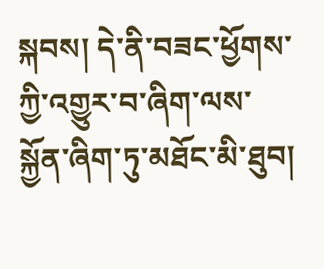སྐབས། དེ་ནི་བཟང་ཕྱོགས་ཀྱི་འགྱུར་བ་ཞིག་ལས་སྐྱོན་ཞིག་ཏུ་མཐོང་མི་ཐུབ།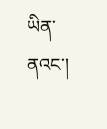ཡིན་ནའང་།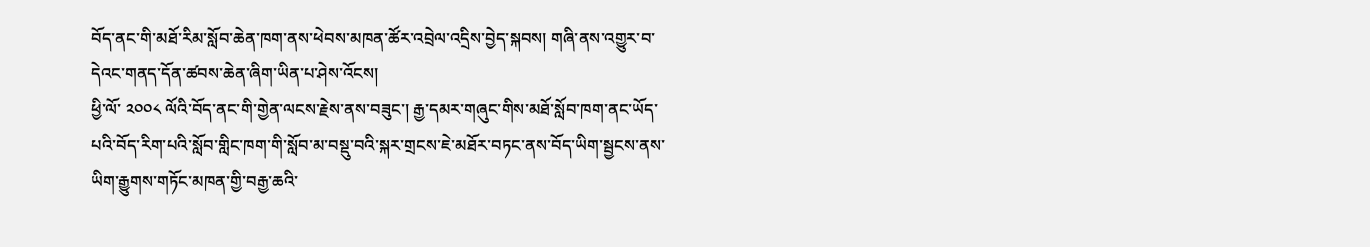བོད་ནང་གི་མཐོ་རིམ་སློབ་ཆེན་ཁག་ནས་ཕེབས་མཁན་ཚོར་འབྲེལ་འདྲིས་བྱེད་སྐབས། གཞི་ནས་འགྱུར་བ་དེའང་གནད་དོན་ཚབས་ཆེན་ཞིག་ཡིན་པ་ཤེས་འོངས།
ཕྱི་ལོ་ ༢༠༠༨ ལོའི་བོད་ནང་གི་གྱེན་ལངས་རྗེས་ནས་བཟུང་། རྒྱ་དམར་གཞུང་གིས་མཐོ་སློབ་ཁག་ནང་ཡོད་པའི་བོད་རིག་པའི་སློབ་གླིང་ཁག་གི་སློབ་མ་བསྡུ་བའི་སྐར་གྲངས་ཇེ་མཐོར་བཏང་ནས་བོད་ཡིག་སྦྱངས་ནས་ཡིག་རྒྱུགས་གཏོང་མཁན་གྱི་བརྒྱ་ཆའི་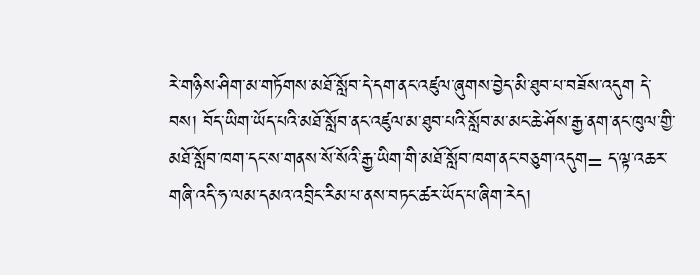རེ་གཉིས་ཤིག་མ་གཏོགས་མཐོ་སློབ་དེ་དག་ནང་འཛུལ་ཞུགས་བྱེད་མི་ཐུབ་པ་བཟོས་འདུག དེ་བས། བོད་ཡིག་ཡོད་པའི་མཐོ་སློབ་ནང་འཛུལ་མ་ཐུབ་པའི་སློབ་མ་མང་ཆེ་ཤོས་རྒྱ་ནག་ནང་ཁུལ་གྱི་མཐོ་སློབ་ཁག་དང་ས་གནས་སོ་སོའི་རྒྱ་ཡིག་གི་མཐོ་སློབ་ཁག་ནང་བཅུག་འདུག= ད་ལྟ་འཆར་གཞི་འདི་ཧ་ལམ་དམའ་འབྲིང་རིམ་པ་ནས་བཏང་ཚར་ཡོད་པ་ཞིག་རེད།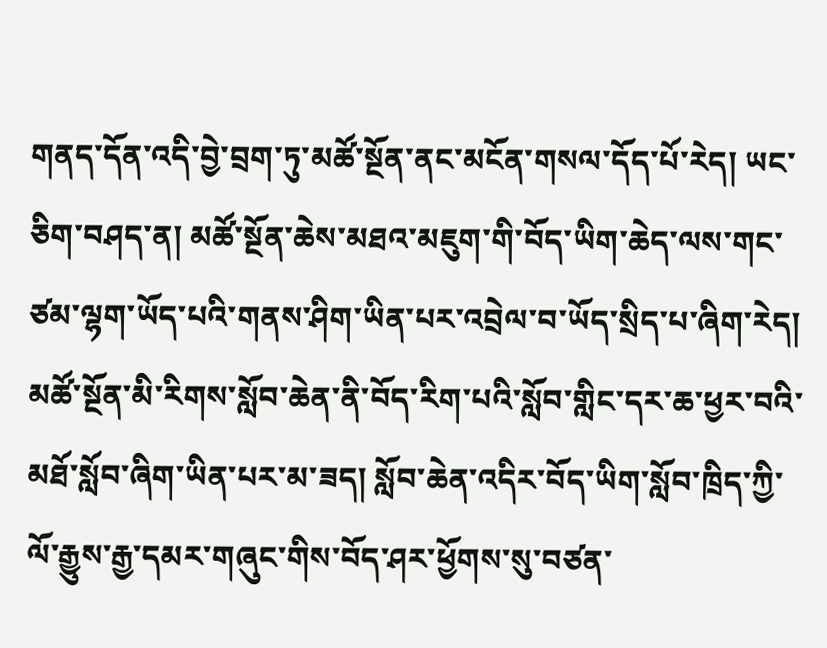གནད་དོན་འདི་བྱེ་བྲག་ཏུ་མཚོ་སྔོན་ནང་མངོན་གསལ་དོད་པོ་རེད། ཡང་ཅིག་བཤད་ན། མཚོ་སྔོན་ཆེས་མཐའ་མཇུག་གི་བོད་ཡིག་ཆེད་ལས་གང་ཙམ་ལྷག་ཡོད་པའི་གནས་ཤིག་ཡིན་པར་འབྲེལ་བ་ཡོད་སྲིད་པ་ཞིག་རེད།
མཚོ་སྔོན་མི་རིགས་སློབ་ཆེན་ནི་བོད་རིག་པའི་སློབ་གླིང་དར་ཆ་ཕྱར་བའི་མཐོ་སློབ་ཞིག་ཡིན་པར་མ་ཟད། སློབ་ཆེན་འདིར་བོད་ཡིག་སློབ་ཁྲིད་ཀྱི་ལོ་རྒྱུས་རྒྱ་དམར་གཞུང་གིས་བོད་ཤར་ཕྱོགས་སུ་བཙན་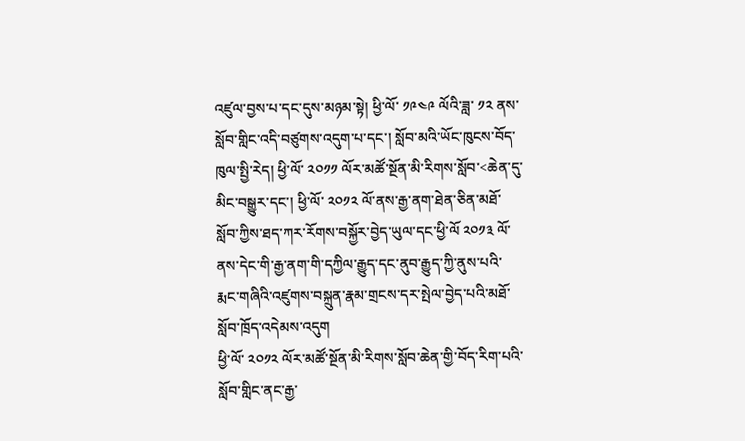འཛུལ་བྱས་པ་དང་དུས་མཉམ་སྟེ། ཕྱི་ལོ་ ༡༩༤༩ ལོའི་ཟླ་ ༡༢ ནས་སློབ་གླིང་འདི་བཙུགས་འདུག་པ་དང་། སློབ་མའི་ཡོང་ཁུངས་བོད་ཁུལ་སྤྱི་རེད། ཕྱི་ལོ་ ༢༠༡༡ ལོར་མཚོ་སྔོན་མི་རིགས་སློབ་<ཆེན་དུ་མིང་བསྒྱུར་དང་། ཕྱི་ལོ་ ༢༠༡༢ ལོ་ནས་རྒྱ་ནག་ཐེན་ཅིན་མཐོ་སློབ་ཀྱིས་ཐད་ཀར་རོགས་བསྐྱོར་བྱེད་ཡུལ་དང་ཕྱི་ལོ ༢༠༡༣ ལོ་ནས་དེང་གི་རྒྱ་ནག་གི་དཀྱིལ་རྒྱུད་དང་ནུབ་རྒྱུད་ཀྱི་ནུས་པའི་རྨང་གཞིའི་འཛུགས་བསྐྲུན་རྣམ་གྲངས་དར་སྤེལ་བྱེད་པའི་མཐོ་སློབ་ཁྲོད་འདེམས་འདུག
ཕྱི་ལོ་ ༢༠༡༢ ལོར་མཚོ་སྔོན་མི་རིགས་སློབ་ཆེན་གྱི་བོད་རིག་པའི་སློབ་གླིང་ནང་རྒྱ་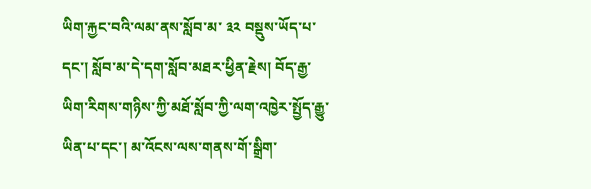ཡིག་རྐྱང་བའི་ལམ་ནས་སློབ་མ་ ༣༢ བསྡུས་ཡོད་པ་དང་། སློབ་མ་དེ་དག་སློབ་མཐར་ཕྱིན་རྗེས། བོད་རྒྱ་ཡིག་རིགས་གཉིས་ཀྱི་མཐོ་སློབ་ཀྱི་ལག་འཁྱེར་སྤྱོད་རྒྱུ་ཡིན་པ་དང་། མ་འོངས་ལས་གནས་གོ་སྒྲིག་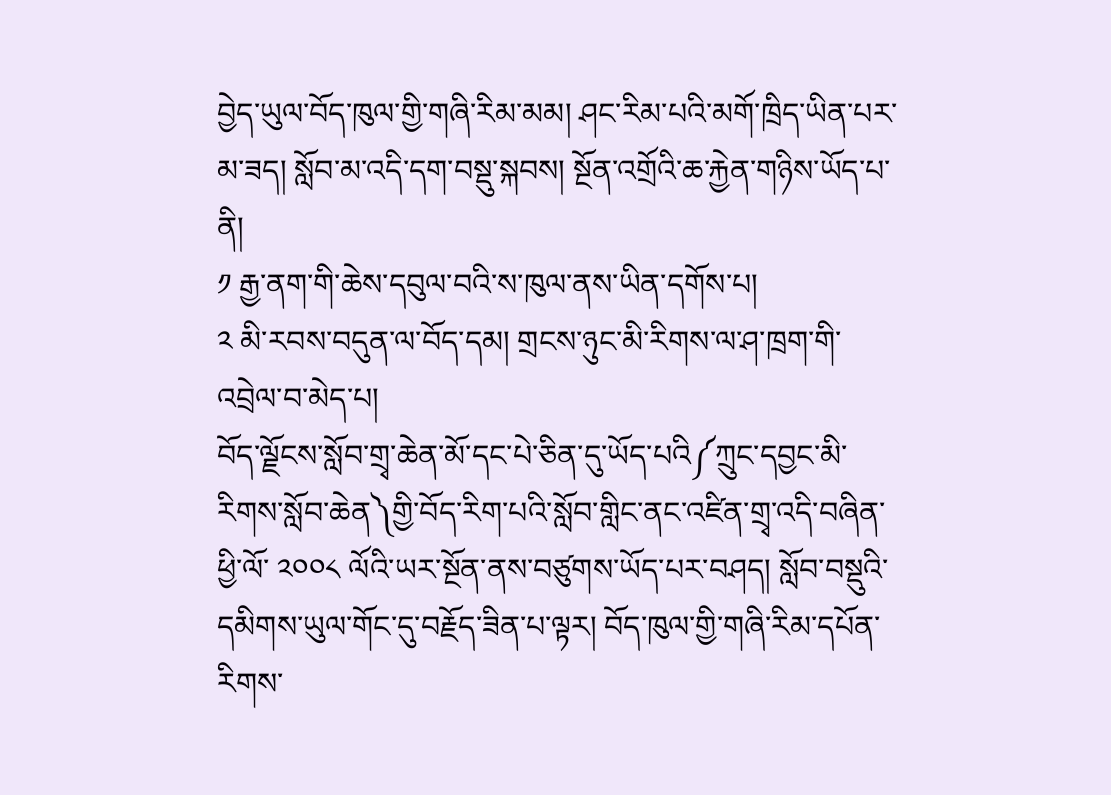བྱེད་ཡུལ་བོད་ཁུལ་གྱི་གཞི་རིམ་མམ། ཤང་རིམ་པའི་མགོ་ཁྲིད་ཡིན་པར་མ་ཟད། སློབ་མ་འདི་དག་བསྡུ་སྐབས། སྔོན་འགྲོའི་ཆ་རྐྱེན་གཉིས་ཡོད་པ་ནི།
༡ རྒྱ་ནག་གི་ཆེས་དབུལ་བའི་ས་ཁུལ་ནས་ཡིན་དགོས་པ།
༢ མི་རབས་བདུན་ལ་བོད་དམ། གྲངས་ཉུང་མི་རིགས་ལ་ཤ་ཁྲག་གི་འབྲེལ་བ་མེད་པ།
བོད་ལྗོངས་སློབ་གྲྭ་ཆེན་མོ་དང་པེ་ཅིན་དུ་ཡོད་པའི༼ཀྲུང་དབྱང་མི་རིགས་སློབ་ཆེན༽གྱི་བོད་རིག་པའི་སློབ་གླིང་ནང་འཛིན་གྲྭ་འདི་བཞིན་ཕྱི་ལོ་ ༢༠༠༨ ལོའི་ཡར་སྔོན་ནས་བཙུགས་ཡོད་པར་བཤད། སློབ་བསྡུའི་དམིགས་ཡུལ་གོང་དུ་བརྗོད་ཟིན་པ་ལྟར། བོད་ཁུལ་གྱི་གཞི་རིམ་དཔོན་རིགས་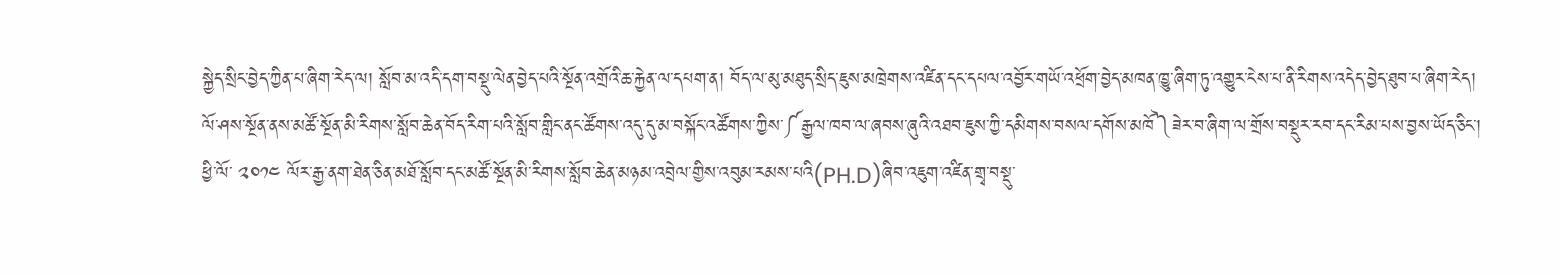སྐྱེད་སྲིང་བྱེད་ཀྱིན་པ་ཞིག་རེད་ལ། སློབ་མ་འདི་དག་བསྡུ་ལེན་བྱེད་པའི་སྔོན་འགྲོའི་ཆ་རྐྱེན་ལ་དཔག་ན། བོད་ལ་མུ་མཐུད་སྲིད་ཇུས་མཁྲེགས་འཛིན་དང་དཔལ་འབྱོར་གཡོ་འཕྲོག་བྱེད་མཁན་ཁྱུ་ཞིག་ཏུ་འགྱུར་ངེས་པ་ནི་རིགས་འདེད་བྱེད་ཐུབ་པ་ཞིག་རེད།
ལོ་ཤས་སྔོན་ནས་མཚོ་སྔོན་མི་རིགས་སློབ་ཆེན་བོད་རིག་པའི་སློབ་གླིང་ནང་ཚོགས་འདུ་དུ་མ་བསྐོང་འཚོགས་ཀྱིས་༼རྒྱལ་ཁབ་ལ་ཞབས་ཞུའི་འཐབ་ཇུས་ཀྱི་དམིགས་བསལ་དགོས་མཁོ༽ཟེར་བ་ཞིག་ལ་གྲོས་བསྡུར་རབ་དང་རིམ་པས་བྱས་ཡོད་ཅིང་། ཕྱི་ལོ་ ༢༠༡༤ ལོར་རྒྱ་ནག་ཐེན་ཅིན་མཐོ་སློབ་དང་མཚོ་སྔོན་མི་རིགས་སློབ་ཆེན་མཉམ་འབྲེལ་གྱིས་འབུམ་རམས་པའི(PH.D)ཞིབ་འཇུག་འཛིན་གྲྭ་བསྡུ་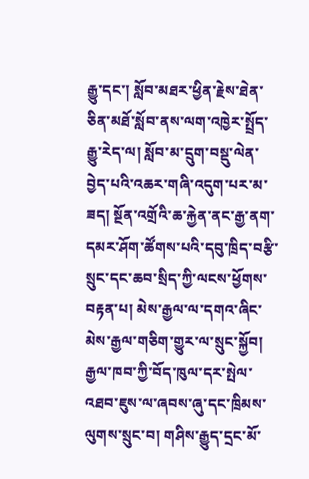རྒྱུ་དང་། སློབ་མཐར་ཕྱིན་རྗེས་ཐེན་ཅིན་མཐོ་སློབ་ནས་ལག་འཁྱེར་སྤྲོད་རྒྱུ་རེད་ལ། སློབ་མ་དྲུག་བསྡུ་ལེན་བྱེད་པའི་འཆར་གཞི་འདུག་པར་མ་ཟད། སྔོན་འགྲོའི་ཆ་རྐྱེན་ནང་རྒྱ་ནག་དམར་ཤོག་ཚོགས་པའི་དབུ་ཁྲིད་བརྩི་སྲུང་དང་ཆབ་སྲིད་ཀྱི་ལངས་ཕྱོགས་བརྟན་པ། མེས་རྒྱལ་ལ་དགའ་ཞིང་མེས་རྒྱལ་གཅིག་གྱུར་ལ་སྲུང་སྐྱོབ། རྒྱལ་ཁབ་ཀྱི་བོད་ཁུལ་དར་སྤེལ་འཐབ་ཇུས་ལ་ཞབས་ཞུ་དང་ཁྲིམས་ལུགས་སྲུང་བ། གཤིས་རྒྱུད་དྲང་མོ་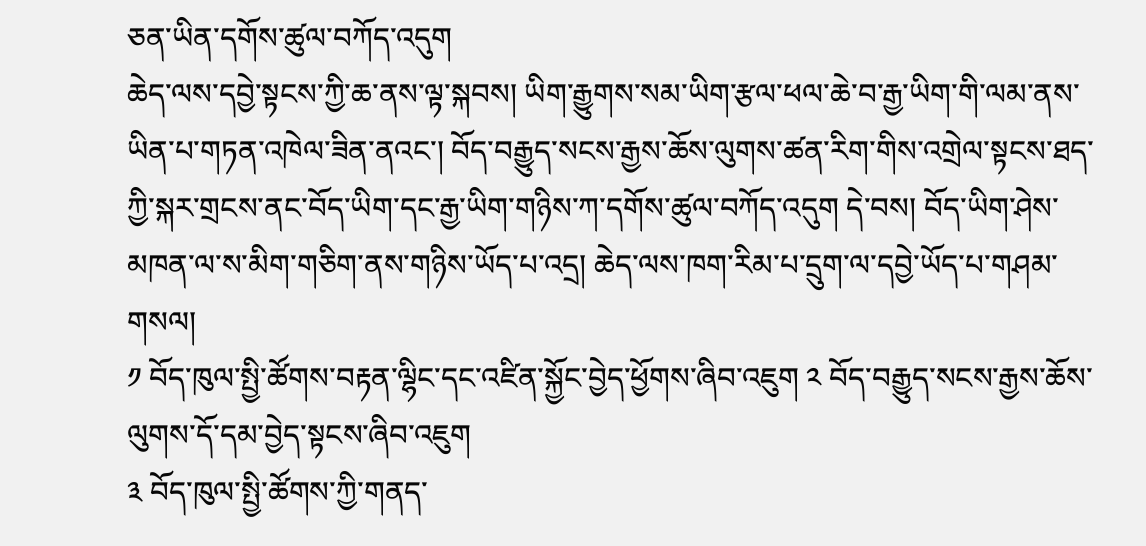ཅན་ཡིན་དགོས་ཚུལ་བཀོད་འདུག
ཆེད་ལས་དབྱེ་སྟངས་ཀྱི་ཆ་ནས་ལྟ་སྐབས། ཡིག་རྒྱུགས་སམ་ཡིག་རྩལ་ཕལ་ཆེ་བ་རྒྱ་ཡིག་གི་ལམ་ནས་ཡིན་པ་གཏན་འཁེལ་ཟིན་ནའང་། བོད་བརྒྱུད་སངས་རྒྱས་ཆོས་ལུགས་ཚན་རིག་གིས་འགྲེལ་སྟངས་ཐད་ཀྱི་སྐར་གྲངས་ནང་བོད་ཡིག་དང་རྒྱ་ཡིག་གཉིས་ཀ་དགོས་ཚུལ་བཀོད་འདུག དེ་བས། བོད་ཡིག་ཤེས་མཁན་ལ་ས་མིག་གཅིག་ནས་གཉིས་ཡོད་པ་འདྲ། ཆེད་ལས་ཁག་རིམ་པ་དྲུག་ལ་དབྱེ་ཡོད་པ་གཤམ་གསལ།
༡ བོད་ཁུལ་སྤྱི་ཚོགས་བརྟན་ལྷིང་དང་འཛིན་སྐྱོང་བྱེད་ཕྱོགས་ཞིབ་འཇུག ༢ བོད་བརྒྱུད་སངས་རྒྱས་ཆོས་ལུགས་དོ་དམ་བྱེད་སྟངས་ཞིབ་འཇུག
༣ བོད་ཁུལ་སྤྱི་ཚོགས་ཀྱི་གནད་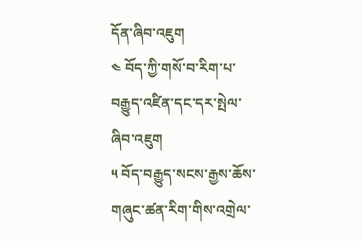དོན་ཞིབ་འཇུག
༤ བོད་ཀྱི་གསོ་བ་རིག་པ་བརྒྱུད་འཛིན་དང་དར་སྤེལ་ཞིབ་འཇུག
༥ བོད་བརྒྱུད་སངས་རྒྱས་ཆོས་གཞུང་ཚན་རིག་གིས་འགྲེལ་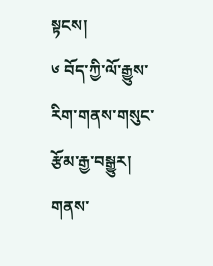སྟངས།
༦ བོད་ཀྱི་ལོ་རྒྱུས་རིག་གནས་གསུང་རྩོམ་རྒྱ་བསྒྱུར།
གནས་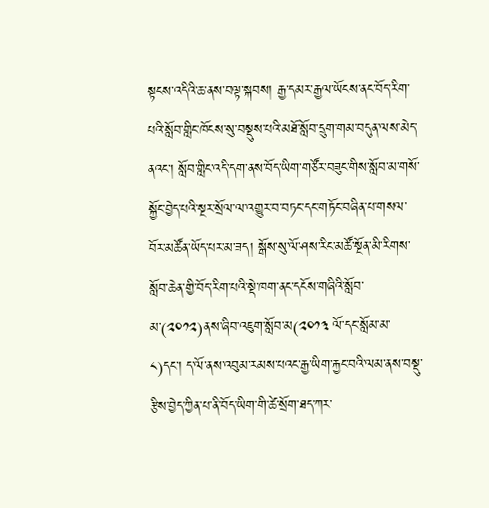སྟངས་འདིའི་ཆ་ནས་བལྟ་སྐབས། རྒྱ་དམར་རྒྱལ་ཡོངས་ནང་བོད་རིག་པའི་སློབ་གླིང་ཁོངས་སུ་བསྡུས་པའི་མཐོ་སློབ་དྲུག་གམ་བདུན་ལས་མེད་ནའང་། སློབ་གླིང་འདི་དག་ནས་བོད་ཡིག་གཙོར་བཟུང་གིས་སློབ་མ་གསོ་སྐྱོང་བྱེད་པའི་སྔར་སྲོལ་ལ་འགྱུར་བ་བཏང་དང་གཏོང་བཞིན་པ་གསལ་བོར་མཚོན་ཡོད་པར་མ་ཟད། སྒོས་སུ་ལོ་ཤས་རིང་མཚོ་སྔོན་མི་རིགས་སློབ་ཆེན་གྱི་བོད་རིག་པའི་སྡེ་ཁག་ནང་དངོས་གཞིའི་སློབ་མ་(༢༠༡༢)ནས་ཞིབ་འཇུག་སློབ་མ(༢༠༡༣ ལོ་དང་སློམ་མ་ ༨)དང་། ད་ལོ་ནས་འབུམ་རམས་པའང་རྒྱ་ཡིག་རྐྱང་བའི་ལམ་ནས་བསྡུ་རྩིས་བྱེད་ཀྱིན་པ་ནི་བོད་ཡིག་གི་ཚེ་སྲོག་ཐད་ཀར་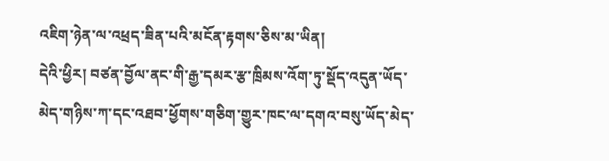འཇིག་ཉེན་ལ་འཕྲད་ཟིན་པའི་མངོན་རྟགས་ཅིས་མ་ཡིན།
དེའི་ཕྱིར། བཙན་བྱོལ་ནང་གི་རྒྱ་དམར་རྩ་ཁྲིམས་འོག་ཏུ་སྡོད་འདུན་ཡོད་མེད་གཉིས་ཀ་དང་འཐབ་ཕྱོགས་གཅིག་གྱུར་ཁང་ལ་དགའ་བསུ་ཡོད་མེད་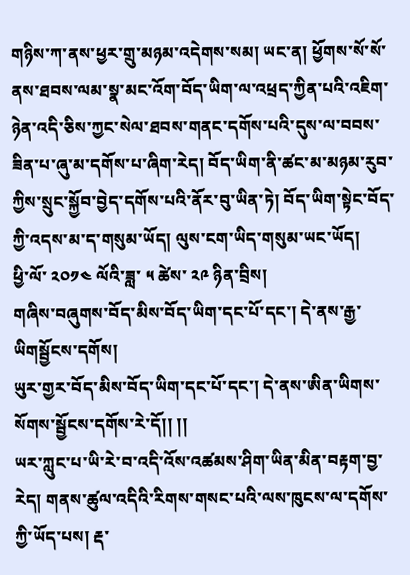གཉིས་ཀ་ནས་ཕྱར་གྲུ་མཉམ་འདེགས་སམ། ཡང་ན། ཕྱོགས་སོ་སོ་ནས་ཐབས་ལམ་སྣ་མང་འོག་བོད་ཡིག་ལ་འཕྲད་ཀྱིན་པའི་འཇིག་ཉེན་འདི་ཅིས་ཀྱང་སེལ་ཐབས་གནང་དགོས་པའི་དུས་ལ་བབས་ཟིན་པ་ཞུ་མ་དགོས་པ་ཞིག་རེད། བོད་ཡིག་ནི་ཚང་མ་མཉམ་རུབ་ཀྱིས་སྲུང་སྐྱོབ་བྱེད་དགོས་པའི་ནོར་བུ་ཡིན་ཏེ། བོད་ཡིག་སྟེང་བོད་ཀྱི་འདས་མ་ད་གསུམ་ཡོད། ལུས་ངག་ཡིད་གསུམ་ཡང་ཡོད།
ཕྱི་ལོ་ ༢༠༡༤ ལོའི་ཟླ་ ༥ ཚེས་ ༢༩ ཉིན་བྲིས།
གཞིས་བཞུགས་བོད་མིས་བོད་ཡིག་དང་པོ་དང་། དེ་ནས་རྒྱ་ཡིགསྦྱོངས་དགོས།
ཡུར་གྱར་བོད་མིས་བོད་ཡིག་དང་པོ་དང་། དེ་ནས་ཨིན་ཡིགས་སོགས་སྦྱོངས་དགོས་རེ་དོ།། །།
ཡར་ཀླུང་པ་ཡི་རེ་བ་འདི་འོས་འཚམས་ཤིག་ཡིན་མིན་བརྟག་བྱ་རེད། གནས་ཚུལ་འདིའི་རིགས་གསང་པའི་ལས་ཁུངས་ལ་དགོས་ཀྱི་ཡོད་པས། རྡ་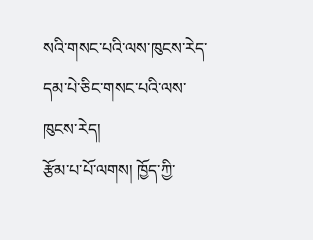སའི་གསང་པའི་ལས་ཁུངས་རེད་དམ་པེ་ཅིང་གསང་པའི་ལས་ཁུངས་རེད།
རྩོམ་པ་པོ་ལགས། ཁྱོད་ཀྱི་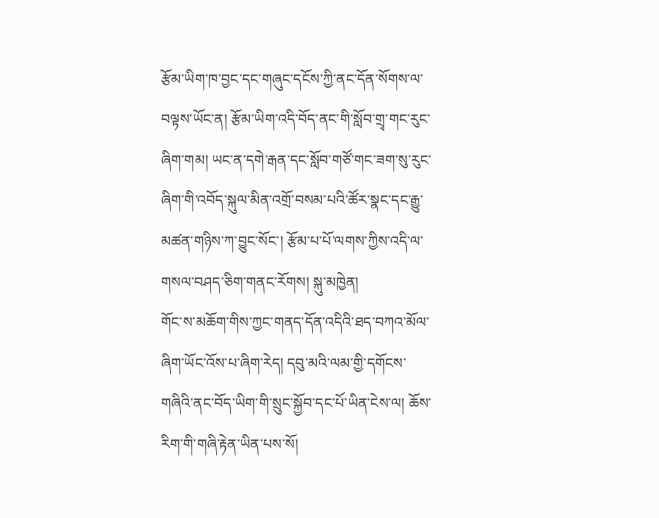རྩོམ་ཡིག་ཁ་བྱང་དང་གཞུང་དངོས་ཀྱི་ནང་དོན་སོགས་ལ་བལྟས་ཡོང་ན། རྩོམ་ཡིག་འདི་བོད་ནང་གི་སློབ་གྲྭ་གང་རུང་ཞིག་གམ། ཡང་ན་དགེ་རྒན་དང་སློབ་གཙོ་གང་ཟག་སུ་རུང་ཞིག་གི་འབོད་སྐུལ་མིན་འགྲོ་བསམ་པའི་ཚོར་སྣང་དང་རྒྱུ་མཚན་གཉིས་ཀ་བྱུང་སོང་། རྩོམ་པ་པོ་ལགས་ཀྱིས་འདི་ལ་གསལ་བཤད་ཅིག་གནང་རོགས། སྐུ་མཁྱེན།
གོང་ས་མཆོག་གིས་ཀྱང་གནད་དོན་འདིའི་ཐད་བཀའ་མོལ་ཞིག་ཡོང་འོས་པ་ཞིག་རེད། དབུ་མའི་ལམ་གྱི་དགོངས་གཞིའི་ནང་བོད་ཡིག་གི་སྲུང་སྐྱོབ་དང་པོ་ཡིན་ངེས་ལ། ཆོས་རིག་གི་གཞི་རྟེན་ཡིན་པས་སོ།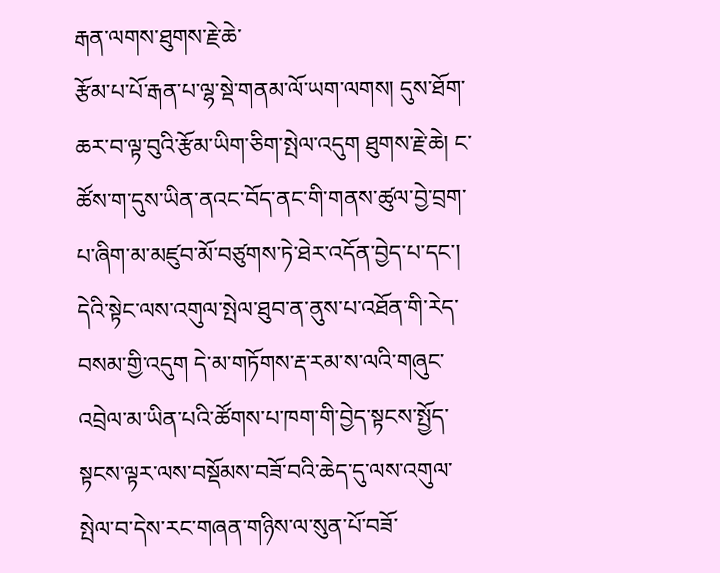རྒན་ལགས་ཐུགས་རྗེ་ཆེ་
རྩོམ་པ་པོ་རྒན་པ་ལྷ་སྡེ་གནམ་ལོ་ཡག་ལགས། དུས་ཐོག་ཆར་བ་ལྟ་བུའི་རྩོམ་ཡིག་ཅིག་སྤེལ་འདུག ཐུགས་རྗེ་ཆེ། ང་ཚོས་ག་དུས་ཡིན་ནའང་བོད་ནང་གི་གནས་ཚུལ་བྱེ་བྲག་པ་ཞིག་མ་མཛུབ་མོ་བཙུགས་ཏེ་ཐེར་འདོན་བྱེད་པ་དང་། དེའི་སྟེང་ལས་འགུལ་སྤེལ་ཐུབ་ན་ནུས་པ་འཐོན་གི་རེད་བསམ་གྱི་འདུག དེ་མ་གཏོགས་རྡ་རམ་ས་ལའི་གཞུང་འབྲེལ་མ་ཡིན་པའི་ཚོགས་པ་ཁག་གི་བྱེད་སྟངས་སྤྱོད་སྟངས་ལྟར་ལས་བསྡོམས་བཟོ་བའི་ཆེད་དུ་ལས་འགུལ་སྤེལ་བ་དེས་རང་གཞན་གཉིས་ལ་སུན་པོ་བཟོ་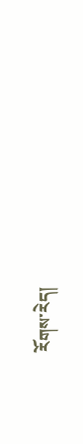རོགས་རེད།